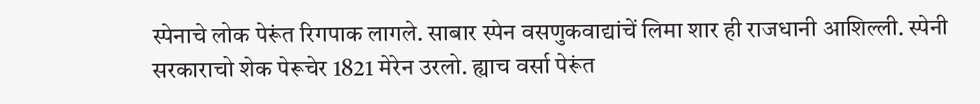स्पेनाचे लोक पेरूंत रिगपाक लागले. साबार स्पेन वसणुकवाद्यांचें लिमा शार ही राजधानी आशिल्ली. स्पेनी सरकाराचो शेक पेरूचेर 1821 मेरेन उरलो. ह्याच वर्सा पेरूंत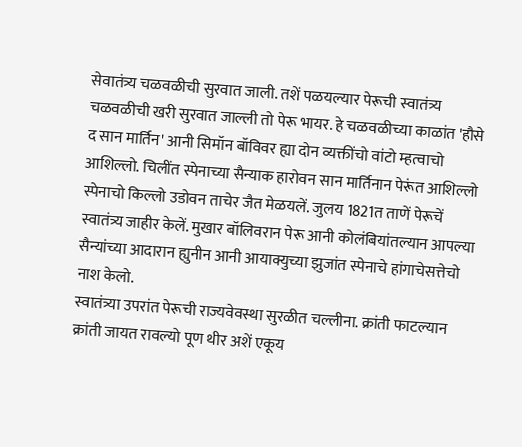सेवातंत्र्य चळवळीची सुरवात जाली. तशें पळयल्यार पेरूची स्वातंत्र्य चळवळीची खरी सुरवात जाल्ली तो पेरू भायर. हे चळवळीच्या काळांत 'हौसे द सान मार्तिन' आनी सिमॉन बॉविवर ह्या दोन व्यक्तींचो वांटो म्हत्वाचो आशिल्लो. चिलींत स्पेनाच्या सैन्याक हारोवन सान मार्तिनान पेरूंत आशिल्लो स्पेनाचो किल्लो उडोवन ताचेर जैत मेळयलें. जुलय 1821त ताणें पेरूचें स्वातंत्र्य जाहीर केलें. मुखार बॉलिवरान पेरू आनी कोलंबियांतल्यान आपल्या सैन्यांच्या आदारान ह्युनीन आनी आयाक्युच्या झुजांत स्पेनाचे हांगाचेसत्तेचो नाश केलो.
स्वातंत्र्या उपरांत पेरूची राज्यवेवस्था सुरळीत चल्लीना. क्रांती फाटल्यान क्रांती जायत रावल्यो पूण थीर अशें एकूय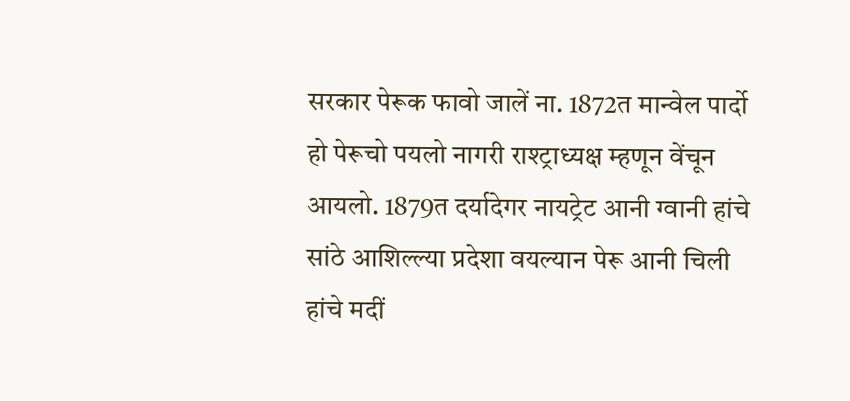सरकार पेरूक फावो जालें ना. 1872त मान्वेल पार्दो हो पेरूचो पयलो नागरी राश्ट्राध्यक्ष म्हणून वेंचून आयलो. 1879त दर्यादेगर नायट्रेट आनी ग्वानी हांचे सांठे आशिल्ल्या प्रदेशा वयल्यान पेरू आनी चिली हांचे मदीं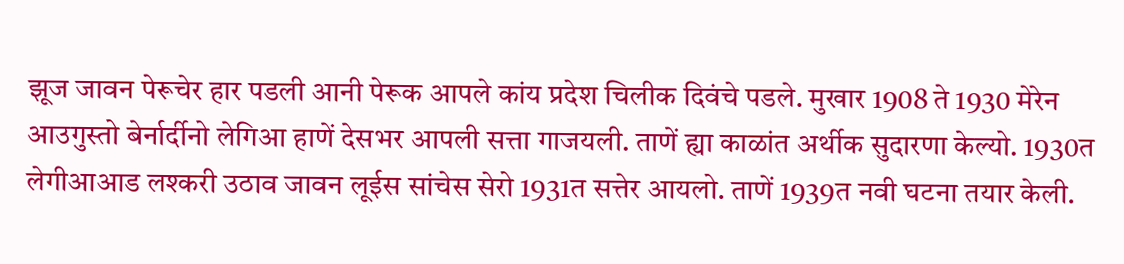झूज जावन पेरूचेर हार पडली आनी पेरूक आपले कांय प्रदेश चिलीक दिवंचे पडले. मुखार 1908 ते 1930 मेरेन आउगुस्तो बेर्नार्दीनो लेगिआ हाणें देसभर आपली सत्ता गाजयली. ताणें ह्या काळांत अर्थीक सुदारणा केल्यो. 1930त लेगीआआड लश्करी उठाव जावन लूईस सांचेस सेरो 1931त सत्तेर आयलो. ताणें 1939त नवी घटना तयार केली.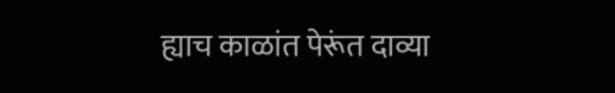ह्याच काळांत पेरूंत दाव्या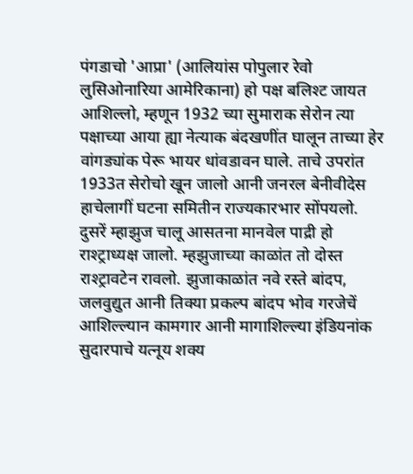पंगडाचो 'आप्रा' (आलियांस पोपुलार रेवो लुसिओनारिया आमेरिकाना) हो पक्ष बलिश्ट जायत आशिल्लो, म्हणून 1932 च्या सुमाराक सेरोन त्या पक्षाच्या आया ह्या नेत्याक बंदखणींत घालून ताच्या हेर वांगड्यांक पेरू भायर धांवडावन घाले. ताचे उपरांत 1933त सेरोचो खून जालो आनी जनरल बेनीवीदेस हाचेलागीं घटना समितीन राज्यकारभार सोंपयलो.
दुसरें म्हाझुज चालू आसतना मानवेल पाद्री हो राश्ट्राध्यक्ष जालो. म्हझुजाच्या काळांत तो दोस्त राश्ट्रावटेन रावलो. झुजाकाळांत नवे रस्ते बांदप, जलवुद्युत आनी तिक्या प्रकल्प बांदप भोव गरजेचें आशिल्ल्यान कामगार आनी मागाशिल्ल्या इंडियनांक सुदारपाचे यत्नूय शक्य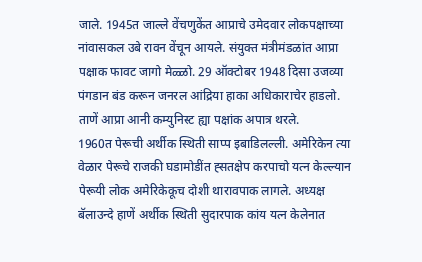जाले. 1945त जाल्ले वेंचणुकेंत आप्राचे उमेदवार लोकपक्षाच्या नांवासकल उबे रावन वेंचून आयले. संयुक्त मंत्रीमंडळांत आप्रा पक्षाक फावट जागो मेळ्ळो. 29 ऑक्टोबर 1948 दिसा उजव्या पंगडान बंड करून जनरल आंद्रिया हाका अधिकाराचेर हाडलो. ताणें आप्रा आनी कम्युनिस्ट ह्या पक्षांक अपात्र थरले.
1960त पेरूची अर्थीक स्थिती साप्प इबाडिलल्ली. अमेरिकेन त्या वेळार पेरूचे राजकी घडामोडींत ह्सतक्षेप करपाचो यत्न केल्ल्यान पेरूयी लोक अमेरिकेकूच दोशी थारावपाक लागले. अध्यक्ष बॅलाउन्दे हाणें अर्थीक स्थिती सुदारपाक कांय यत्न केलेनात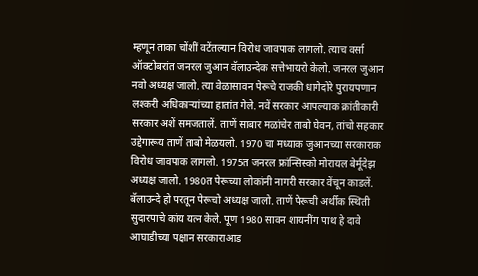म्हणून ताका चोंशीं वटेंतल्यान विरोध जावपाक लागलो. त्याच वर्सा ऑक्टोबरांत जनरल जुआन वॅलाउन्देक सत्तेभायरो केलो. जनरल जुआन नवो अध्यक्ष जालो. त्या वेळासावन पेरूचे राजकी धागेदोरे पुरायपणान लश्करी अधिकाऱ्यांच्या हातांत गेले. नवें सरकार आपल्याक क्रांतीकारी सरकार अशें समजतालें. ताणें साबार मळांचेर ताबो घेवन, तांचो सहकार उद्देगारूय ताणें ताबो मेळयलो. 1970 चा मध्याक जुआनच्या सरकाराक विरोध जावपाक लागलो. 1975त जनरल फ्रांन्सिस्को मोरायल बेर्मूदेझ अध्यक्ष जालो. 1980त पेरूच्या लोकांनी नागरी सरकार वेंचून काडलें. बॅलाउन्दे हो परतून पेरूचो अध्यक्ष जालो. ताणें पेरूची अर्थीक स्थिती सुदारपाचे कांय यत्न केले. पूण 1980 सावन शायनींग पाथ हे दावे आघाडीच्या पक्षान सरकाराआड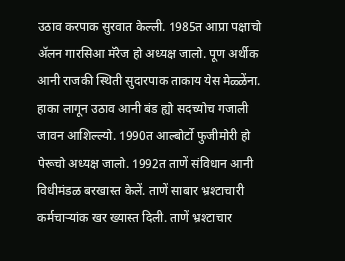उठाव करपाक सुरवात केल्ली. 1985त आप्रा पक्षाचो ॲलन गारसिआ मॅरेज हो अध्यक्ष जालो. पूण अर्थीक आनी राजकी स्थिती सुदारपाक ताकाय येस मेळ्ळेंना. हाका लागून उठाव आनी बंड ह्यो सदच्योच गजाली जावन आशिल्ल्यो. 1990त आल्बोर्टो फुजीमोरी हो पेरूचो अध्यक्ष जालो. 1992त ताणें संविधान आनी विधीमंडळ बरखास्त केलें. ताणें साबार भ्रश्टाचारी कर्मचाऱ्यांक खर ख्यास्त दिली. ताणें भ्रश्टाचार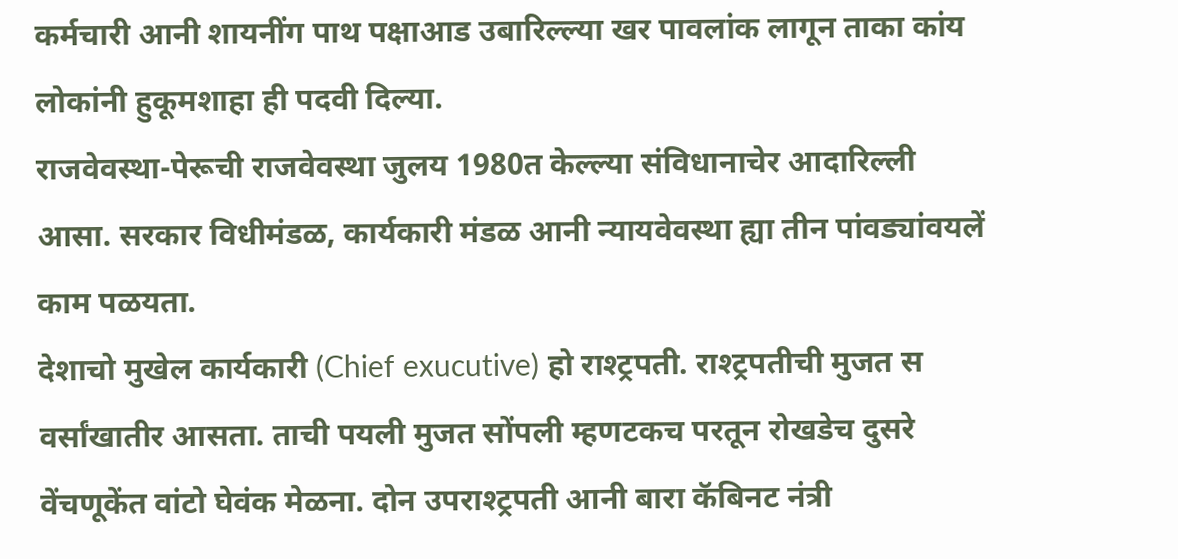कर्मचारी आनी शायनींग पाथ पक्षाआड उबारिल्ल्या खर पावलांक लागून ताका कांय लोकांनी हुकूमशाहा ही पदवी दिल्या.
राजवेवस्था-पेरूची राजवेवस्था जुलय 1980त केल्ल्या संविधानाचेर आदारिल्ली आसा. सरकार विधीमंडळ, कार्यकारी मंडळ आनी न्यायवेवस्था ह्या तीन पांवड्यांवयलें काम पळयता.
देशाचो मुखेल कार्यकारी (Chief exucutive) हो राश्ट्रपती. राश्ट्रपतीची मुजत स वर्सांखातीर आसता. ताची पयली मुजत सोंपली म्हणटकच परतून रोखडेच दुसरे वेंचणूकेंत वांटो घेवंक मेळना. दोन उपराश्ट्रपती आनी बारा कॅबिनट नंत्री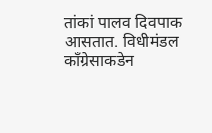तांकां पालव दिवपाक आसतात. विधीमंडल कॉंग्रेसाकडेन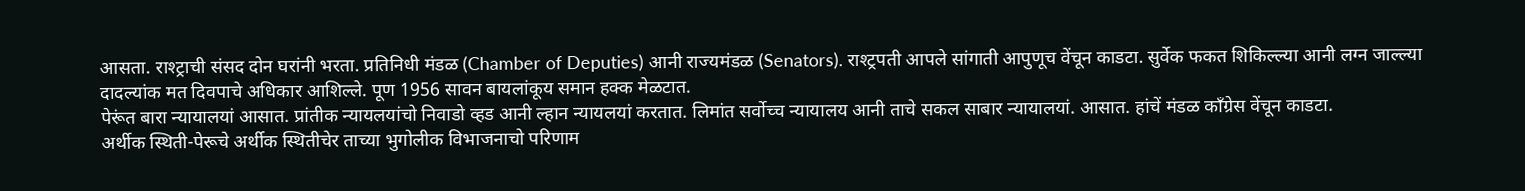आसता. राश्ट्राची संसद दोन घरांनी भरता. प्रतिनिधी मंडळ (Chamber of Deputies) आनी राज्यमंडळ (Senators). राश्ट्रपती आपले सांगाती आपुणूच वेंचून काडटा. सुर्वेक फकत शिकिल्ल्या आनी लग्न जाल्ल्या दादल्यांक मत दिवपाचे अधिकार आशिल्ले. पूण 1956 सावन बायलांकूय समान हक्क मेळटात.
पेरूंत बारा न्यायालयां आसात. प्रांतीक न्यायलयांचो निवाडो व्हड आनी ल्हान न्यायलयां करतात. लिमांत सर्वोच्च न्यायालय आनी ताचे सकल साबार न्यायालयां. आसात. हांचें मंडळ कॉंग्रेस वेंचून काडटा.
अर्थीक स्थिती-पेरूचे अर्थीक स्थितीचेर ताच्या भुगोलीक विभाजनाचो परिणाम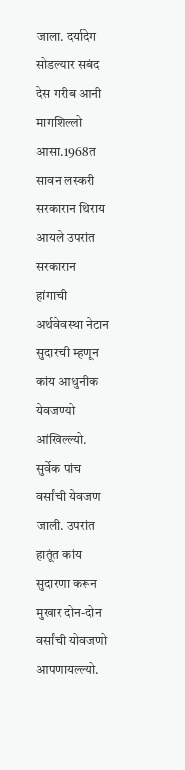जाला. दर्यादेग सोडल्यार सबंद देस गरीब आनी मागशिल्लो आसा.1968त सावन लस्करी सरकारान थिराय आयले उपरांत सरकारान हांगाची अर्थवेवस्था नेटान सुदारची म्हणून कांय आधुनीक येवजण्यो आंखिल्ल्यो. सुर्वेक पांच वर्सांची येवजण जाली. उपरांत हातूंत कांय सुदारणा करून मुखार दोन-दोन वर्सांची योवजणो आपणायल्ल्यो.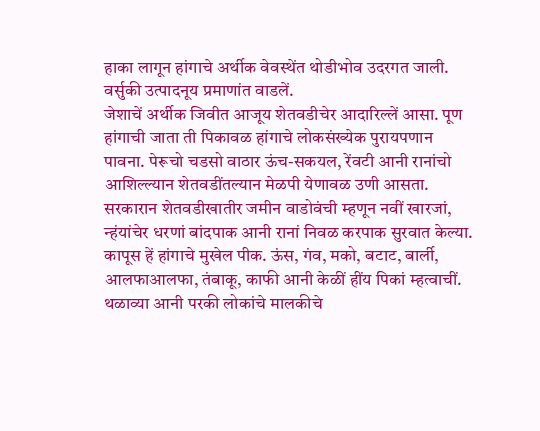हाका लागून हांगाचे अर्थीक वेवस्थेंत थोडीभोव उदरगत जाली. वर्सुकी उत्पादनूय प्रमाणांत वाडलें.
जेशाचें अर्थीक जिवीत आजूय शेतवडीचेर आदारिल्लें आसा. पूण हांगाची जाता ती पिकावळ हांगाचे लोकसंख्येक पुरायपणान पावना. पेरूचो चडसो वाठार ऊंच-सकयल, रेंवटी आनी रानांचो आशिल्ल्यान शेतवडींतल्यान मेळपी येणावळ उणी आसता. सरकारान शेतवडीखातीर जमीन वाडोवंची म्हणून नवीं खारजां, न्हंयांचेर धरणां बांदपाक आनी रानां निवळ करपाक सुरवात केल्या. कापूस हें हांगाचे मुखेल पीक. ऊंस, गंव, मको, बटाट, बार्ली, आलफाआलफा, तंबाकू, काफी आनी केळीं हींय पिकां म्हत्वाचीं. थळाव्या आनी परकी लोकांचे मालकीचे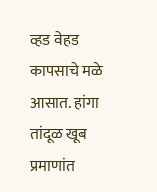व्हड वेहड कापसाचे मळे आसात. हांगा तांदूळ खूब प्रमाणांत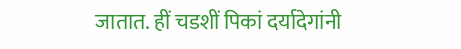जातात. हीं चडशीं पिकां दर्यादेगांनी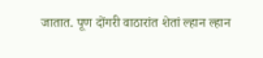जातात. पूण दोंगरी वाठारांत शेतां ल्हान ल्हान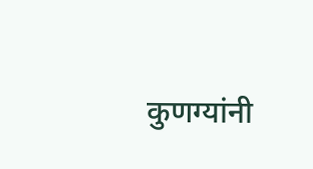कुणग्यांनी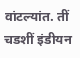वांटल्यांत. तीं चडशीं इंडीयन